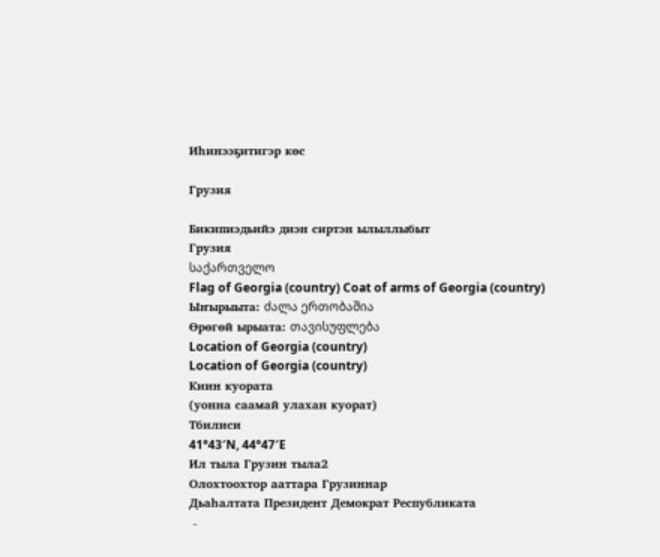Иһинээҕитигэр көс

Грузия

Бикипиэдьийэ диэн сиртэн ылыллыбыт
Грузия
საქართველო
Flag of Georgia (country) Coat of arms of Georgia (country)
Ыҥырыыта: ძალა ერთობაშია
Өрөгөй ырыата: თავისუფლება
Location of Georgia (country)
Location of Georgia (country)
Киин куората
(уонна саамай улахан куорат)
Тбилиси
41°43′N, 44°47′E
Ил тыла Грузин тыла2
Олохтоохтор ааттара Грузиннар
Дьаhалтата Президент Демократ Республиката
 -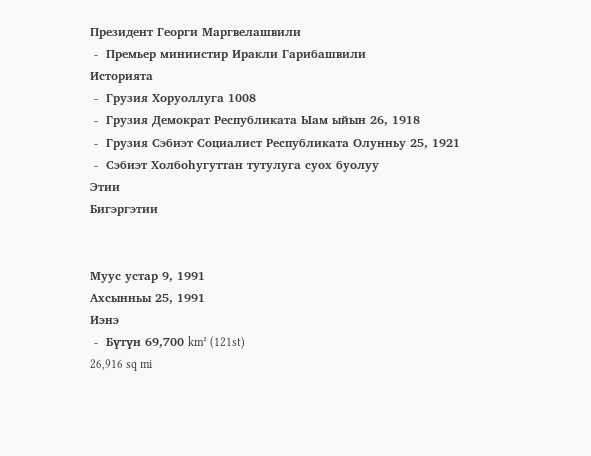Президент Георги Маргвелашвили
 -  Премьер миниистир Иракли Гарибашвили
Историята
 -  Грузия Хоруоллуга 1008
 -  Грузия Демократ Республиката Ыам ыйын 26, 1918
 -  Грузия Сэбиэт Социалист Республиката Олунньу 25, 1921
 -  Сэбиэт Холбоhугуттан тутулуга суох буолуу
Этии
Бигэргэтии


Муус устар 9, 1991
Ахсынньы 25, 1991
Иэнэ
 -  Бүтүн 69,700 km² (121st)
26,916 sq mi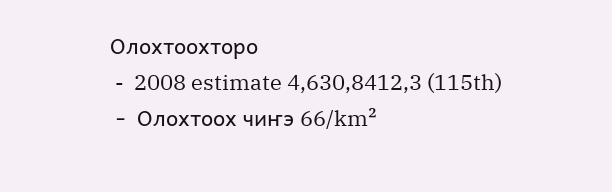Олохтоохторо
 -  2008 estimate 4,630,8412,3 (115th)
 -  Олохтоох чиҥэ 66/km²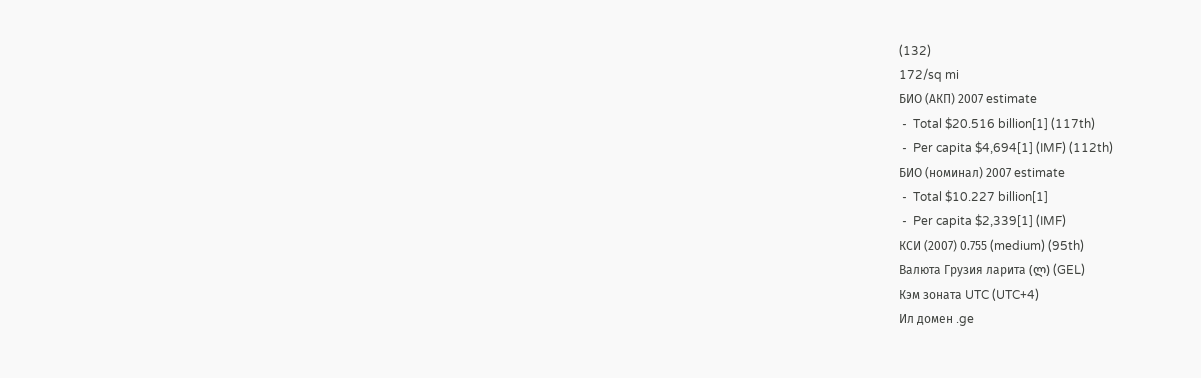(132)
172/sq mi
БИО (АКП) 2007 estimate
 -  Total $20.516 billion[1] (117th)
 -  Per capita $4,694[1] (IMF) (112th)
БИО (номинал) 2007 estimate
 -  Total $10.227 billion[1]
 -  Per capita $2,339[1] (IMF)
КСИ (2007) 0.755 (medium) (95th)
Валюта Грузия ларита (ლ) (GEL)
Кэм зоната UTC (UTC+4)
Ил домен .ge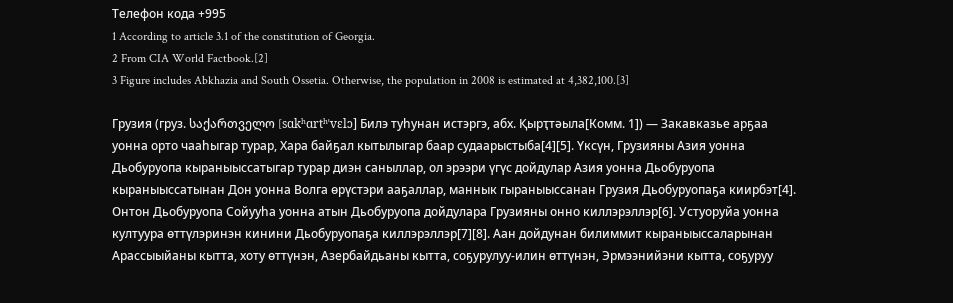Телефон кода +995
1 According to article 3.1 of the constitution of Georgia.
2 From CIA World Factbook.[2]
3 Figure includes Abkhazia and South Ossetia. Otherwise, the population in 2008 is estimated at 4,382,100.[3]

Грузия (груз. საქართველო [sɑkʰɑrtʰˈvɛlɔ] Билэ туһунан истэргэ, абх. Қырҭтәыла[Комм. 1]) — Закавказье арҕаа уонна орто чааһыгар турар, Хара байҕал кытылыгар баар судаарыстыба[4][5]. Үксүн, Грузияны Азия уонна Дьобуруопа кыраныыссатыгар турар диэн саныллар, ол эрээри үгүс дойдулар Азия уонна Дьобуруопа кыраныыссатынан Дон уонна Волга өрүстэри ааҕаллар, маннык гыраныыссанан Грузия Дьобуруопаҕа киирбэт[4]. Онтон Дьобуруопа Сойууһа уонна атын Дьобуруопа дойдулара Грузияны онно киллэрэллэр[6]. Устуоруйа уонна култуура өттүлэринэн кинини Дьобуруопаҕа киллэрэллэр[7][8]. Аан дойдунан билиммит кыраныыссаларынан Арассыыйаны кытта, хоту өттүнэн, Азербайдьаны кытта, соҕурулуу-илин өттүнэн, Эрмээнийэни кытта, соҕуруу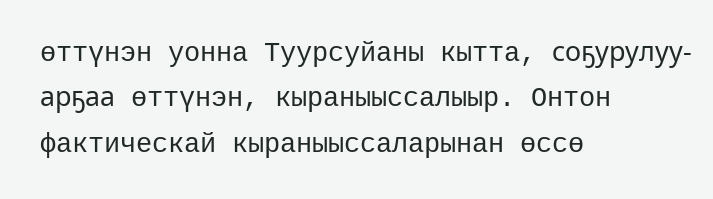өттүнэн уонна Туурсуйаны кытта, соҕурулуу-арҕаа өттүнэн, кыраныыссалыыр. Онтон фактическай кыраныыссаларынан өссө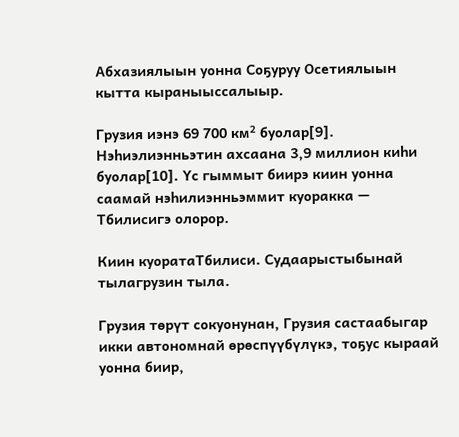Абхазиялыын уонна Соҕуруу Осетиялыын кытта кыраныыссалыыр.

Грузия иэнэ 69 700 км² буолар[9]. Нэһиэлиэнньэтин ахсаана 3,9 миллион киһи буолар[10]. Үс гыммыт биирэ киин уонна саамай нэһилиэнньэммит куоракка — Тбилисигэ олорор.

Киин куоратаТбилиси. Судаарыстыбынай тылагрузин тыла.

Грузия төрүт сокуонунан, Грузия састаабыгар икки автономнай өрөспүүбүлүкэ, тоҕус кыраай уонна биир,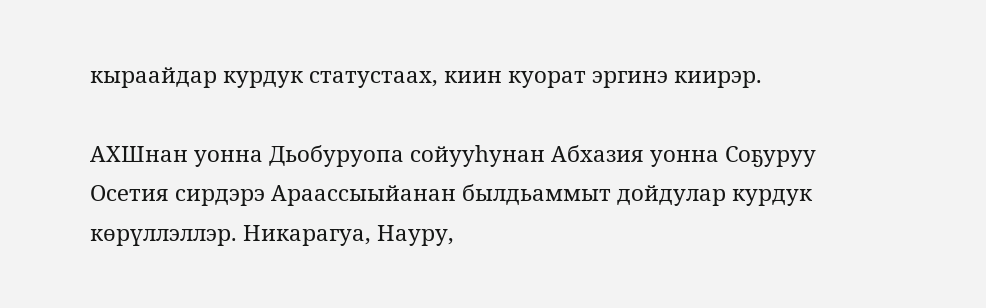кыраайдар курдук статустаах, киин куорат эргинэ киирэр.

АХШнан уонна Дьобуруопа сойууһунан Абхазия уонна Соҕуруу Осетия сирдэрэ Араассыыйанан былдьаммыт дойдулар курдук көрүллэллэр. Никарагуа, Науру,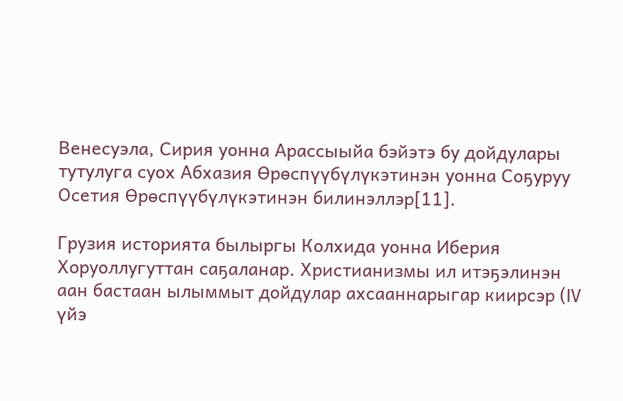Венесуэла, Сирия уонна Арассыыйа бэйэтэ бу дойдулары тутулуга суох Абхазия Өрөспүүбүлүкэтинэн уонна Соҕуруу Осетия Өрөспүүбүлүкэтинэн билинэллэр[11].

Грузия историята былыргы Колхида уонна Иберия Хоруоллугуттан саҕаланар. Христианизмы ил итэҕэлинэн аан бастаан ылыммыт дойдулар ахсааннарыгар киирсэр (IV үйэ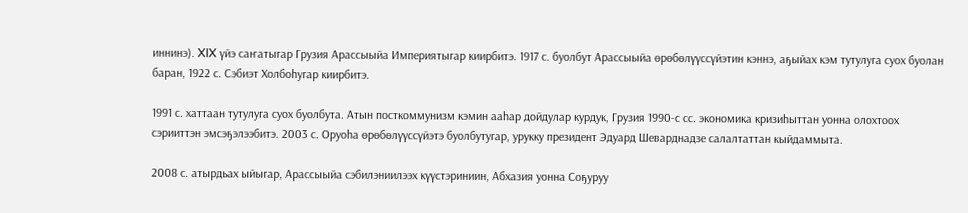иннинэ). XIX үйэ саҥатыгар Грузия Арассыыйа Империятыгар киирбитэ. 1917 с. буолбут Арассыыйа өрөбөлүүссүйэтин кэннэ, аҕыйах кэм тутулуга суох буолан баран, 1922 с. Сэбиэт Холбоhугар киирбитэ.

1991 с. хаттаан тутулуга суох буолбута. Атын посткоммунизм кэмин ааhар дойдулар курдук, Грузия 1990-с сс. экономика кризиhыттан уонна олохтоох сэрииттэн эмсэҕэлээбитэ. 2003 с. Оруоhа өрөбөлүүссүйэтэ буолбутугар, урукку президент Эдуард Шеварднадзе салалтаттан кыйдаммыта.

2008 с. атырдьах ыйыгар, Арассыыйа сэбилэниилээх күүстэриниин, Абхазия уонна Соҕуруу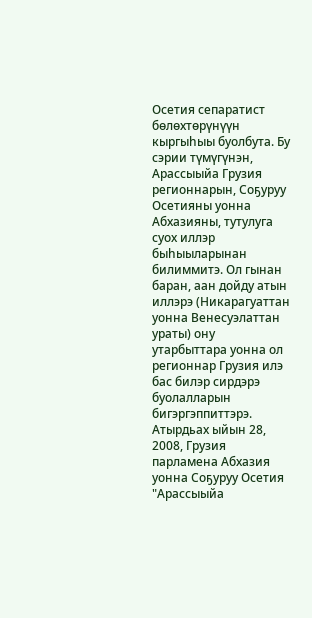Осетия сепаратист бөлөхтөрүнүүн кыргыhыы буолбута. Бу сэрии түмүгүнэн, Арассыыйа Грузия регионнарын, Соҕуруу Осетияны уонна Абхазияны, тутулуга суох иллэр быhыыларынан билиммитэ. Ол гынан баран, аан дойду атын иллэрэ (Никарагуаттан уонна Венесуэлаттан ураты) ону утарбыттара уонна ол регионнар Грузия илэ бас билэр сирдэрэ буолалларын бигэргэппиттэрэ. Атырдьах ыйын 28, 2008, Грузия парламена Абхазия уонна Соҕуруу Осетия "Арассыыйа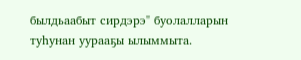былдьаабыт сирдэрэ" буолалларын туhунан уурааҕы ылыммыта.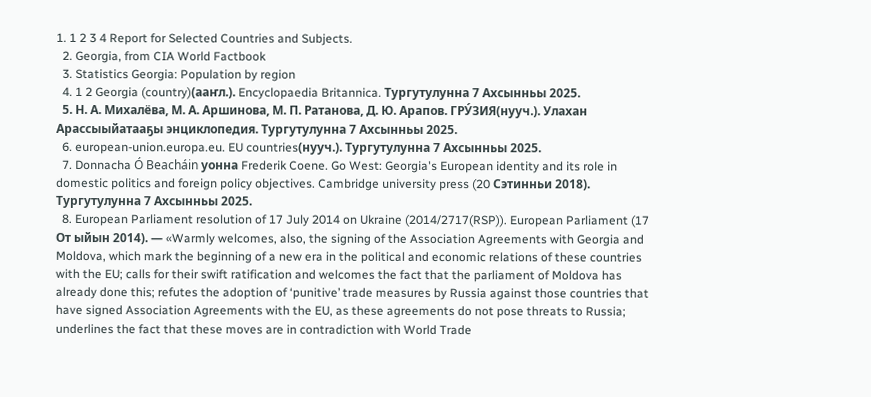1. 1 2 3 4 Report for Selected Countries and Subjects.
  2. Georgia, from CIA World Factbook
  3. Statistics Georgia: Population by region
  4. 1 2 Georgia (country)(ааҥл.). Encyclopaedia Britannica. Тургутулунна 7 Ахсынньы 2025.
  5. Н. А. Михалёва, М. А. Аршинова, М. П. Ратанова, Д. Ю. Арапов. ГРУ́ЗИЯ(нууч.). Улахан Арассыыйатааҕы энциклопедия. Тургутулунна 7 Ахсынньы 2025.
  6. european-union.europa.eu. EU countries(нууч.). Тургутулунна 7 Ахсынньы 2025.
  7. Donnacha Ó Beacháin уонна Frederik Coene. Go West: Georgia's European identity and its role in domestic politics and foreign policy objectives. Cambridge university press (20 Сэтинньи 2018). Тургутулунна 7 Ахсынньы 2025.
  8. European Parliament resolution of 17 July 2014 on Ukraine (2014/2717(RSP)). European Parliament (17 От ыйын 2014). — «Warmly welcomes, also, the signing of the Association Agreements with Georgia and Moldova, which mark the beginning of a new era in the political and economic relations of these countries with the EU; calls for their swift ratification and welcomes the fact that the parliament of Moldova has already done this; refutes the adoption of ‘punitive’ trade measures by Russia against those countries that have signed Association Agreements with the EU, as these agreements do not pose threats to Russia; underlines the fact that these moves are in contradiction with World Trade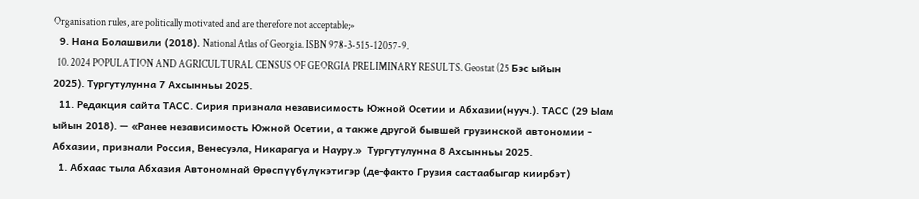Organisation rules, are politically motivated and are therefore not acceptable;»
  9. Нана Болашвили (2018). National Atlas of Georgia. ISBN 978-3-515-12057-9.
  10. 2024 POPULATION AND AGRICULTURAL CENSUS OF GEORGIA PRELIMINARY RESULTS. Geostat (25 Бэс ыйын 2025). Тургутулунна 7 Ахсынньы 2025.
  11. Редакция сайта ТАСС. Сирия признала независимость Южной Осетии и Абхазии(нууч.). ТАСС (29 Ыам ыйын 2018). — «Ранее независимость Южной Осетии, а также другой бывшей грузинской автономии - Абхазии, признали Россия, Венесуэла, Никарагуа и Науру.»  Тургутулунна 8 Ахсынньы 2025.
  1. Абхаас тыла Абхазия Автономнай Өрөспүүбүлүкэтигэр (де-факто Грузия састаабыгар киирбэт)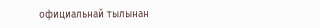официальнай тылынан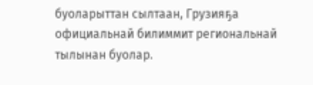буоларыттан сылтаан, Грузияҕа официальнай билиммит региональнай тылынан буолар.